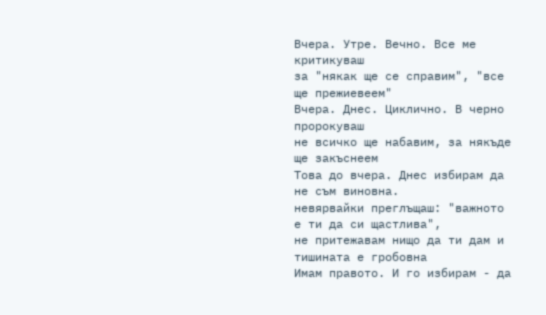Вчера. Утре. Вечно. Все ме критикуваш
за "някак ще се справим", "все ще прежиевеем"
Вчера. Днес. Циклично. В черно пророкуваш
не всичко ще набавим, за някъде ще закъснеем
Това до вчера. Днес избирам да не съм виновна.
невярвайки преглъщаш: "важното е ти да си щастлива",
не притежавам нищо да ти дам и тишината е гробовна
Имам правото. И го избирам - да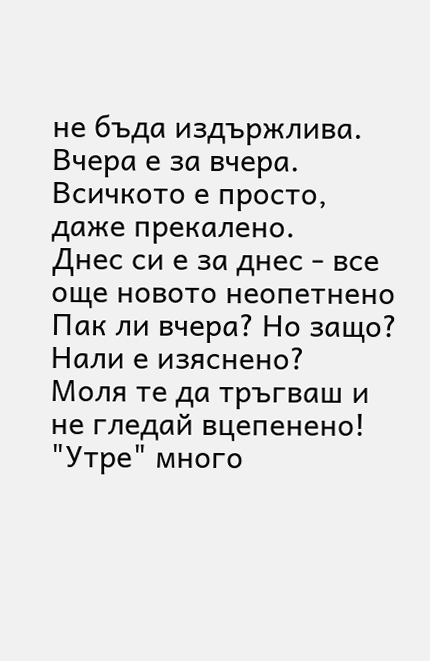не бъда издържлива.
Вчера е за вчера. Всичкото е просто, даже прекалено.
Днес си е за днес - все още новото неопетнено
Пак ли вчера? Но защо? Нали е изяснено?
Моля те да тръгваш и не гледай вцепенено!
"Утре" много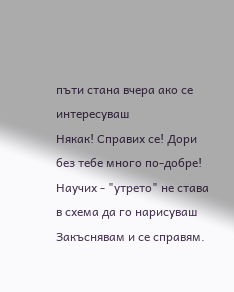пъти стана вчера ако се интересуваш
Някак! Справих се! Дори без тебе много по-добре!
Научих - "утрето" не става в схема да го нарисуваш
Закъснявам и се справям.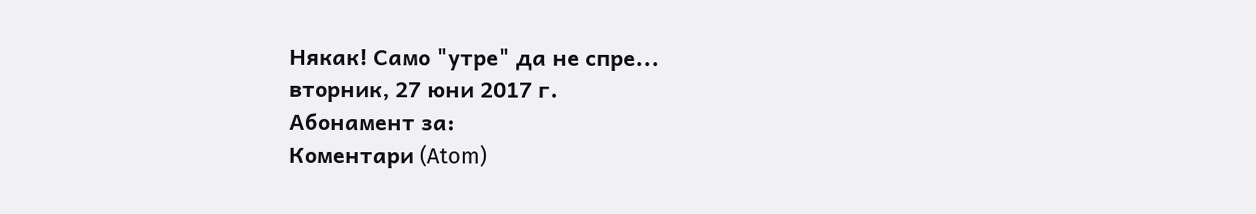Някак! Само "утре" да не спре...
вторник, 27 юни 2017 г.
Абонамент за:
Коментари (Atom)